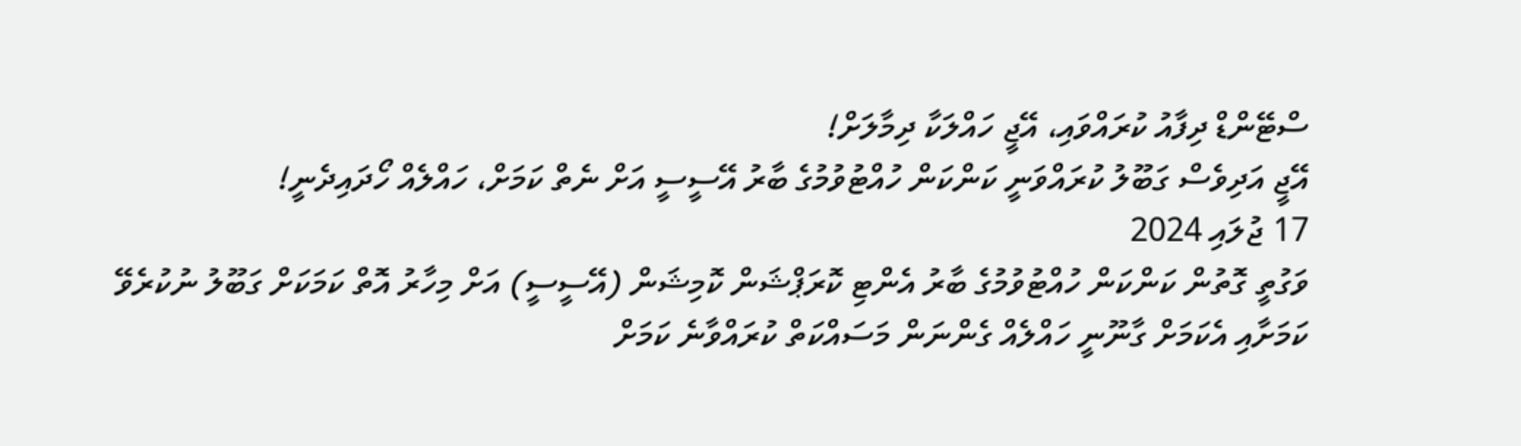ސްޓޭންޑް ދިފާއު ކުރައްވައި، އޭޖީ ހައްލަކާ ދިމާލަށް!
އޭޖީ އަދިވެސް ގަބޫލު ކުރައްވަނީ ކަންކަން ހުއްޓުވުމުގެ ބާރު އޭސީސީ އަށް ނެތް ކަމަށް، ހައްލެއް ހޯދައިދެނީ!
17 ޖުލައި 2024
ވަގުތީ ގޮތުން ކަންކަން ހުއްޓުވުމުގެ ބާރު އެންޓި ކޮރަޕްޝަން ކޮމިޝަން (އޭސީސީ) އަށް މިހާރު އޮތް ކަމަކަށް ގަބޫލު ނުކުރެވޭ ކަމަށާއި އެކަމަށް ގާނޫނީ ހައްލެއް ގެންނަން މަސައްކަތް ކުރައްވާނެ ކަމަށް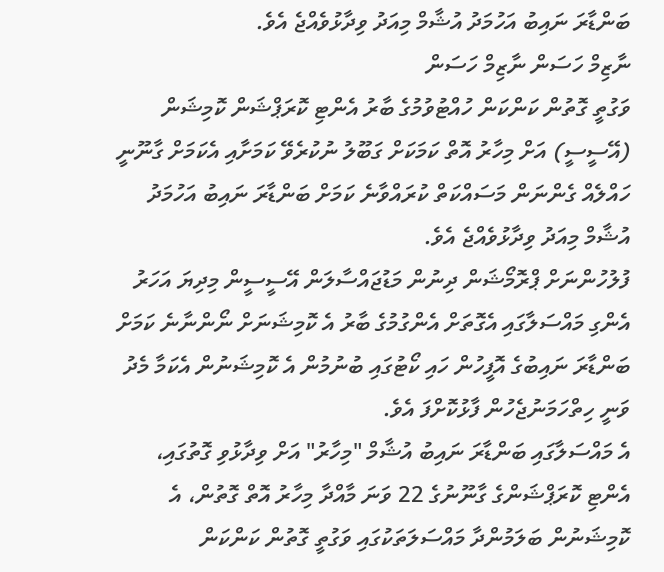ބަންޑާރަ ނައިބު އަހުމަދު އުޝާމް މިއަދު ވިދާޅުވެއްޖެ އެވެ.
ނާޒިމް ހަސަން ނާޒިމް ހަސަން
ވަގުތީ ގޮތުން ކަންކަން ހުއްޓުވުމުގެ ބާރު އެންޓި ކޮރަޕްޝަން ކޮމިޝަން (އޭސީސީ) އަށް މިހާރު އޮތް ކަމަކަށް ގަބޫލު ނުކުރެވޭ ކަމަށާއި އެކަމަށް ގާނޫނީ ހައްލެއް ގެންނަން މަސައްކަތް ކުރައްވާނެ ކަމަށް ބަންޑާރަ ނައިބު އަހުމަދު އުޝާމް މިއަދު ވިދާޅުވެއްޖެ އެވެ.
ފުލުހުންނަށް ޕްރޮމޯޝަން ދިނުން މަޑުޖައްސާލަން އޭސީސީން މިދިޔަ އަހަރު އެންގި މައްސަލާގައި އެގޮތަށް އެންގުމުގެ ބާރު އެ ކޮމިޝަނަށް ނޯންނާނެ ކަމަށް ބަންޑާރަ ނައިބުގެ އޮފީހުން ހައި ކޯޓުގައި ބުނުމުން އެ ކޮމިޝަނުން އެކަމާ މެދު ވަނީ ހިތްހަމަނުޖެހުން ފާޅުކޮށްފަ އެވެ.
އެ މައްސަލާގައި ބަންޑާރަ ނައިބު އުޝާމް "މިހާރު" އަށް ވިދާޅުވި ގޮތުގައި، އެންޓި ކޮރަޕްޝަންގެ ގާނޫނުގެ 22 ވަނަ މާއްދާ މިހާރު އޮތް ގޮތުން، އެ ކޮމިޝަނުން ބަލަމުންދާ މައްސަލަތަކުގައި ވަގުތީ ގޮތުން ކަންކަން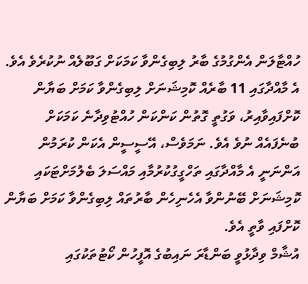ހުއްޓާލަން އެންގުމުގެ ބާރު ލިބިގެންވާ ކަމަކަށް ގަބޫލެއް ނުކުރެވެ އެވެ.
އެ މާއްދާގައި 11 ބާރެއް ކޮމިޝަނަށް ލިބިގެންވާ ކަމަށް ބަޔާން ކޮށްފައިވާއިރު، ވަގުތީ ގޮތުން ކަންކަން ހުއްޓުވިދާނެ ކަމަކަށް ބުނެފައެއް ނުވެ އެވެ. ނަމަވެސް، އޭސީސީން އެކަން ކުރަމުން އަންނަނީ އެ މާއްދާގައި ތަހްގީގުކުރުމާއި މައްސަލަ ބެލުމަށްޓަކައި ކޮމިޝަނަށް ބޭނުންވާ އެހެނިހެން ބާރުތައް ލިބިގެންވާ ކަމަށް ބަޔާން ކޮށްފައި ވާތީ އެވެ.
އުޝާމް ވިދާޅުވީ ބަންޑާރަ ނައިބުގެ އޮފީހުން ކޯޓުތަކުގައި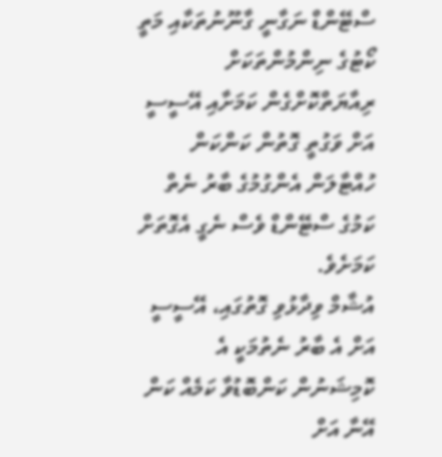ސްޓޭންޑް ނަގާނީ ގާނޫނުތަކާއި މަތީ ކޯޓުގެ ނިންމުންތަކަށް ރިއާޔަތްކޮށްގެން ކަމަށާއި އޭސީސީ އަށް ވަގުތީ ގޮތުން ކަންކަން ހުއްޓާލަން އެންގުމުގެ ބާރު ނެތް ކަމުގެ ސްޓޭންޑް ވެސް ނެގީ އެގޮތަށް ކަމަށެވެ.
އުޝާމް ވިދާޅުވި ގޮތުގައި، އޭސީސީ އަށް އެ ބާރު ނެތުމަކީ އެ ކޮމިޝަނުން ކަންބޮޑުވާ ކަމެއް ކަން އޭނާ އަށް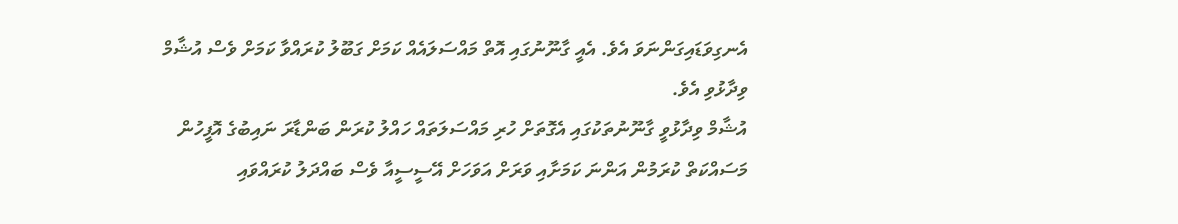އެނގިވަޑައިގަންނަވަ އެވެ. އެއީ ގާނޫނުގައި އޮތް މައްސަލައެއް ކަމަށް ގަބޫލު ކުރައްވާ ކަމަށް ވެސް އުޝާމް ވިދާޅުވި އެވެ.
އުޝާމް ވިދާޅުވީ ގާނޫނުތަކުގައި އެގޮތަށް ހުރި މައްސަލަތައް ހައްލު ކުރަން ބަންޑާރަ ނައިބުގެ އޮފީހުން މަސައްކަތް ކުރަމުން އަންނަ ކަމަށާއި ވަރަށް އަވަހަށް އޭސީސީއާ ވެސް ބައްދަލު ކުރައްވައި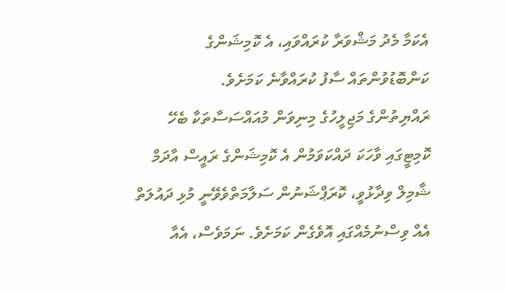އެކަމާ މެދު މަޝްވަރާ ކުރައްވައި، އެ ކޮމިޝަންގެ ކަންބޮޑުވުންތައް ސާފު ކުރައްވާނެ ކަމަށެވެ.
ރައްޔިތުންގެ މަޖިލީހުގެ މިނިވަން މުއައްސަސާތަކާ ބެހޭ ކޮމިޓީގައި ވާހަކަ ދައްކަވަމުން އެ ކޮމިޝަންގެ ރައީސް އާދަމް ޝާމިލް ވިދާޅުވީ، ކޮރަޕްޝަނުން ސަލާމަތްވެވޭނީ މުޅި ދައުލަތް އެއް ވިސްނުމެއްގައި އޮވެގެން ކަމަށެވެ. ނަމަވެސް، އެއާ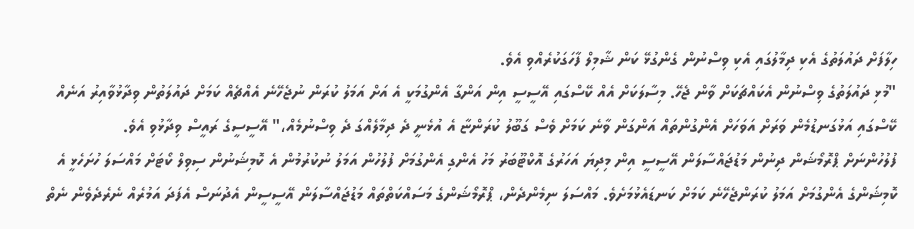ހިލާފަށް ދައުލަތުގެ އެކި ދިމާލުގައި އެކި ވިސްނުން ގެންގުޅޭ ކަން ޝާމިލް ފާހަގަކުރެއްވި އެވެ.
"މުޅި ދައުލަތުގެ ވިސްނުން އެކައްޗަކަށް ވާން ޖެހޭ. މިސާލަކަށް އެއް ކޭސްގައި އޭސީސީ އިން އަންގާ އެންގުމަކީ އެ އަށް އަމަލު ކުރަން ނުޖެހޭނެ އެއްޗެއް ކަމަށް ދައުލަތުން ވިދާޅުވާއިރު އަނެއް ކޭސްގައި އަޅުގަނޑުމެން ވަރަށް އަވަހަށް އެންގުންތައް އަންގަން ވާނެ ކަމަށް ވެސް ގަބޫލު ކުރަންޏާ އެ އުޅެނީ ދެ ދިމާލެއްގަ ދެ ވިސްނުމެއް،" އޭސީސީގެ ރައީސް ވިދާޅުވި އެވެ.
ފުލުހުންނަށް ޕްރޮމޯޝަން ދިނުން މަޑުޖައްސާލަން އޭސީސީ އިން މިދިޔަ އަހަރުގެ އޮކްޓޫބަރު މަހު އެންގި އެންގުމަށް ފުލުހުން އަމަލު ނުކުރުމުން އެ ކޮމިޝަނުން ސިވިލް ކޯޓަށް މައްސަލަ ހުށަހެޅީ އެ ކޮމިޝަންގެ އެންގުމަށް އަމަލު ކުރަންޖެހޭނެ ކަމަށް ކަނޑައެޅުމަށެވެ. މައްސަލަ ނިމެންދެން، ޕްރޮމޯޝަންގެ މަސައްކަތްތައް މަޑުޖައްސާލަން އޭސީސީން އެދުނަސް އެފަދަ އަމުރެއް ނެރެދެވެން ނެތް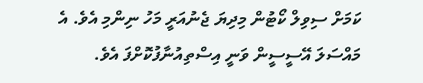ކަމަށް ސިވިލް ކޯޓުން މިދިޔަ ޖެނުއަރީ މަހު ނިންމި އެވެ. އެ މައްސަލަ އޭސީސީން ވަނީ އިސްތިއުނާފުކޮށްފަ އެވެ.